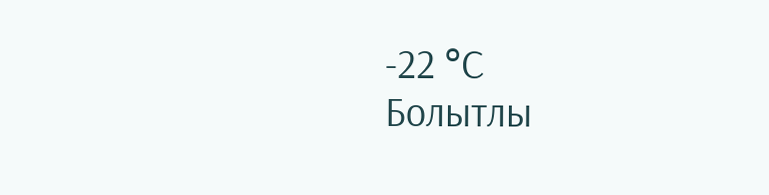-22 °С
Болытлы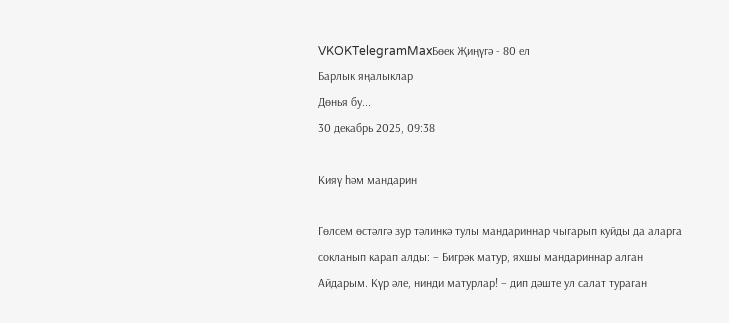VKOKTelegramMaxБөек Җиңүгә - 80 ел
Барлык яңалыклар
Дөнья бу...
30 декабрь 2025, 09:38

Кияү һәм мандарин

Гөлсем өстәлгә зур тәлинкә тулы мандариннар чыгарып куйды да аларга сокланып карап алды: – Бигрәк матур, яхшы мандариннар алган Айдарым. Күр әле, нинди матурлар! – дип дәште ул салат тураган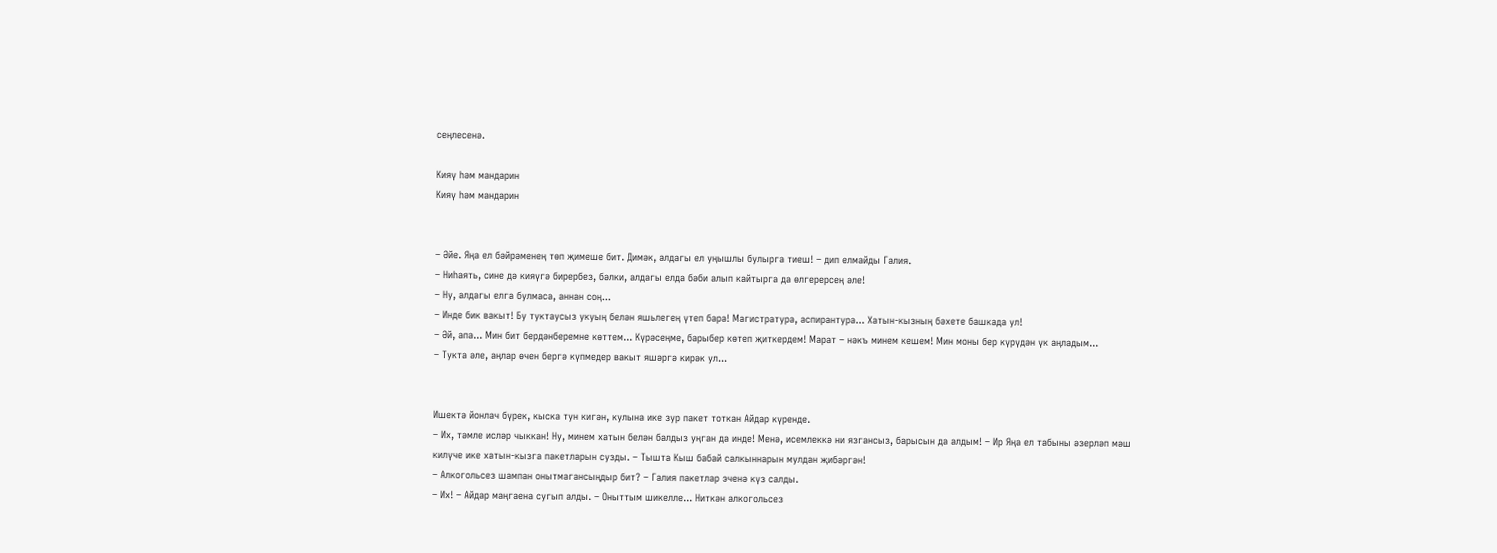сеңлесенә.

Кияү һәм мандарин
Кияү һәм мандарин


– Әйе. Яңа ел бәйрәменең төп җимеше бит. Димәк, алдагы ел уңышлы булырга тиеш! – дип елмайды Галия.
– Ниһаять, сине дә кияүгә бирербез, бәлки, алдагы елда бәби алып кайтырга да өлгерерсең әле!
– Ну, алдагы елга булмаса, аннан соң...
– Инде бик вакыт! Бу туктаусыз укуың белән яшьлегең үтеп бара! Магистратура, аспирантура... Хатын-кызның бәхете башкада ул!
– Әй, апа... Мин бит бердәнберемне көттем... Күрәсеңме, барыбер көтеп җиткердем! Марат – нәкъ минем кешем! Мин моны бер күрүдән үк аңладым...
– Тукта әле, аңлар өчен бергә күпмедер вакыт яшәргә кирәк ул...


Ишектә йонлач бүрек, кыска тун кигән, кулына ике зур пакет тоткан Айдар күренде.
– Их, тәмле исләр чыккан! Ну, минем хатын белән балдыз уңган да инде! Менә, исемлеккә ни язгансыз, барысын да алдым! – Ир Яңа ел табыны әзерләп мәш килүче ике хатын-кызга пакетларын сузды. – Тышта Кыш бабай салкыннарын мулдан җибәргән!
– Алкогольсез шампан онытмагансыңдыр бит? – Галия пакетлар эченә күз салды.
– Их! – Айдар маңгаена сугып алды. – Оныттым шикелле... Ниткән алкогольсез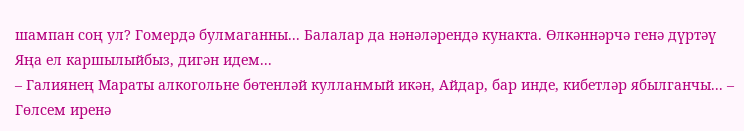шампан соң ул? Гомердә булмаганны... Балалар да нәнәләрендә кунакта. Өлкәннәрчә генә дүртәү Яңа ел каршылыйбыз, дигән идем...
– Галиянең Мараты алкогольне бөтенләй кулланмый икән, Айдар, бар инде, кибетләр ябылганчы... – Гөлсем иренә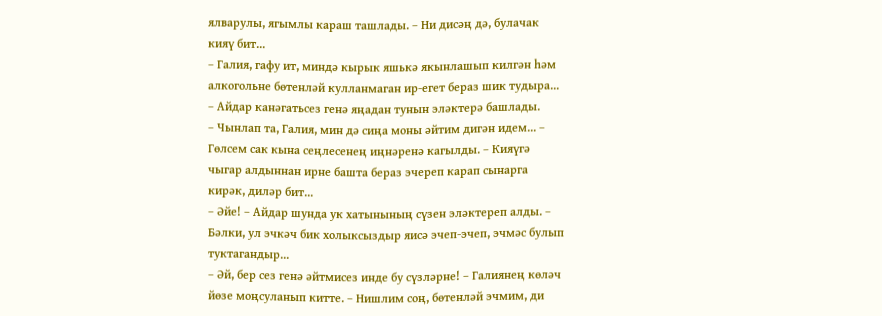ялварулы, ягымлы караш ташлады. – Ни дисәң дә, булачак кияү бит...
– Галия, гафу ит, миндә кырык яшькә якынлашып килгән һәм алкогольне бөтенләй кулланмаган ир-егет бераз шик тудыра... – Айдар канәгатьсез генә яңадан тунын эләктерә башлады.
– Чынлап та, Галия, мин дә сиңа моны әйтим дигән идем... – Гөлсем сак кына сеңлесенең иңнәренә кагылды. – Кияүгә чыгар алдыннан ирне башта бераз эчереп карап сынарга кирәк, диләр бит...
– Әйе! – Айдар шунда ук хатынының сүзен эләктереп алды. – Бәлки, ул эчкәч бик холыксыздыр яисә эчеп-эчеп, эчмәс булып туктагандыр...
– Әй, бер сез генә әйтмисез инде бу сүзләрне! – Галиянең көләч йөзе моңсуланып китте. – Нишлим соң, бөтенләй эчмим, ди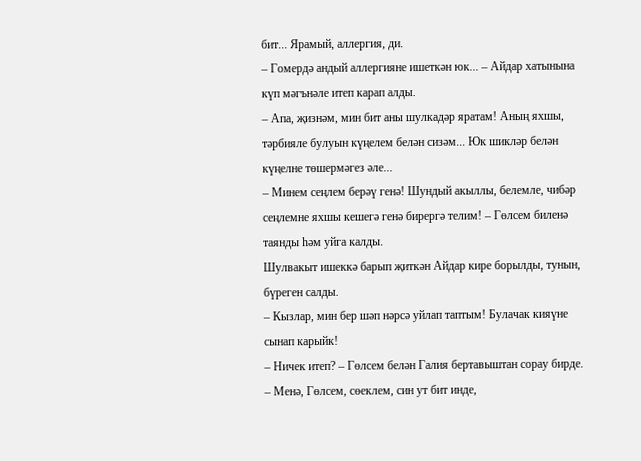бит... Ярамый, аллергия, ди.
– Гомердә андый аллергияне ишеткән юк... – Айдар хатынына күп мәгънәле итеп карап алды.
– Апа, җизнәм, мин бит аны шулкадәр яратам! Аның яхшы, тәрбияле булуын күңелем белән сизәм... Юк шикләр белән күңелне төшермәгез әле...
– Минем сеңлем берәү генә! Шундый акыллы, белемле, чибәр сеңлемне яхшы кешегә генә бирергә телим! – Гөлсем биленә таянды һәм уйга калды.
Шулвакыт ишеккә барып җиткән Айдар кире борылды, тунын, бүреген салды.
– Кызлар, мин бер шәп нәрсә уйлап таптым! Булачак кияүне сынап карыйк!
– Ничек итеп? – Гөлсем белән Галия бертавыштан сорау бирде.
– Менә, Гөлсем, сөеклем, син ут бит инде,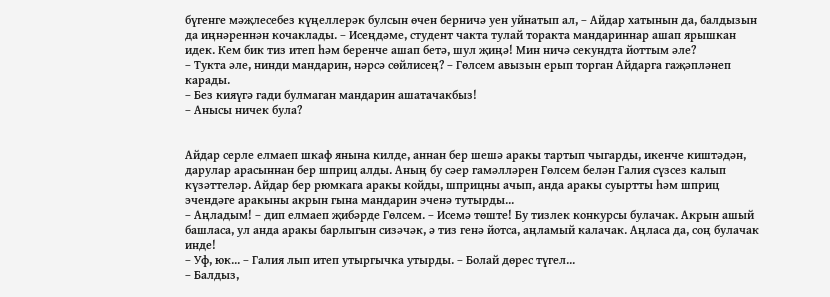бүгенге мәҗлесебез күңеллерәк булсын өчен берничә уен уйнатып ал, – Айдар хатынын да, балдызын да иңнәреннән кочаклады. – Исеңдәме, студент чакта тулай торакта мандариннар ашап ярышкан идек. Кем бик тиз итеп һәм беренче ашап бетә, шул җиңә! Мин ничә секундта йоттым әле?
– Тукта әле, нинди мандарин, нәрсә сөйлисең? – Гөлсем авызын ерып торган Айдарга гаҗәпләнеп карады.
– Без кияүгә гади булмаган мандарин ашатачакбыз!
– Анысы ничек була?


Айдар серле елмаеп шкаф янына килде, аннан бер шешә аракы тартып чыгарды, икенче киштәдән, дарулар арасыннан бер шприц алды. Аның бу сәер гамәлләрен Гөлсем белән Галия сүзсез калып күзәттеләр. Айдар бер рюмкага аракы койды, шприцны ачып, анда аракы суыртты һәм шприц эчендәге аракыны акрын гына мандарин эченә тутырды...
– Аңладым! – дип елмаеп җибәрде Гөлсем. – Исемә төште! Бу тизлек конкурсы булачак. Акрын ашый башласа, ул анда аракы барлыгын сизәчәк, ә тиз генә йотса, аңламый калачак. Аңласа да, соң булачак инде!
– Уф, юк... – Галия лып итеп утыргычка утырды. – Болай дөрес түгел...
– Балдыз,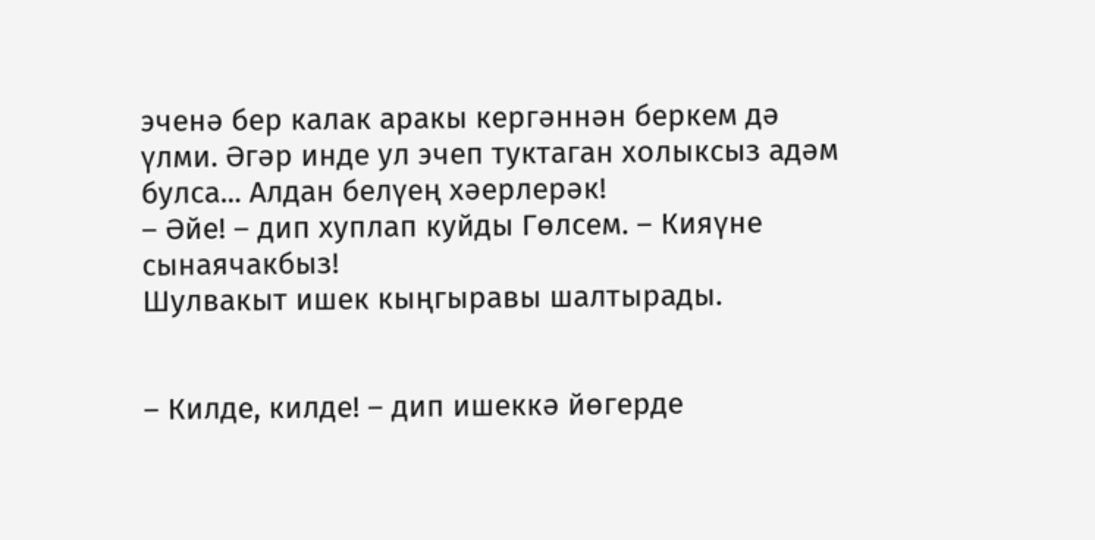эченә бер калак аракы кергәннән беркем дә үлми. Әгәр инде ул эчеп туктаган холыксыз адәм булса... Алдан белүең хәерлерәк!
– Әйе! – дип хуплап куйды Гөлсем. – Кияүне сынаячакбыз!
Шулвакыт ишек кыңгыравы шалтырады.


– Килде, килде! – дип ишеккә йөгерде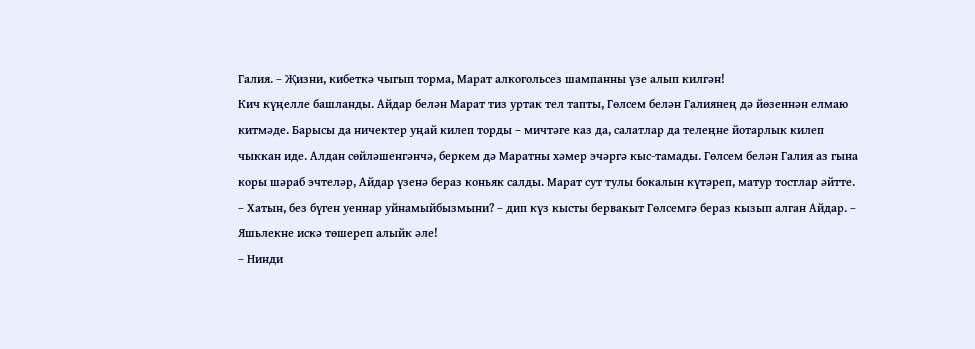Галия. – Җизни, кибеткә чыгып торма, Марат алкогольсез шампанны үзе алып килгән!
Кич күңелле башланды. Айдар белән Марат тиз уртак тел тапты, Гөлсем белән Галиянең дә йөзеннән елмаю китмәде. Барысы да ничектер уңай килеп торды – мичтәге каз да, салатлар да телеңне йотарлык килеп чыккан иде. Алдан сөйләшенгәнчә, беркем дә Маратны хәмер эчәргә кыс-тамады. Гөлсем белән Галия аз гына коры шәраб эчтеләр, Айдар үзенә бераз коньяк салды. Марат сут тулы бокалын күтәреп, матур тостлар әйтте.
– Хатын, без бүген уеннар уйнамыйбызмыни? – дип күз кысты бервакыт Гөлсемгә бераз кызып алган Айдар. – Яшьлекне искә төшереп алыйк әле!
– Нинди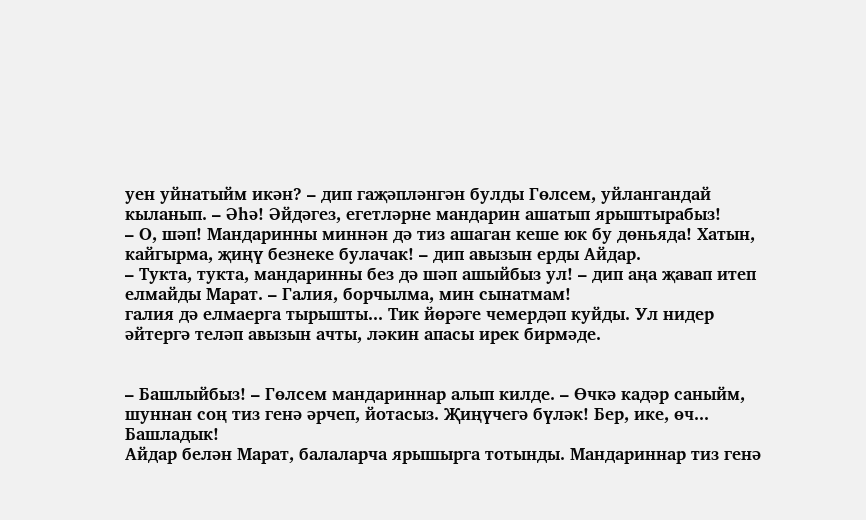уен уйнатыйм икән? – дип гаҗәпләнгән булды Гөлсем, уйлангандай кыланып. – Әһә! Әйдәгез, егетләрне мандарин ашатып ярыштырабыз!
– О, шәп! Мандаринны миннән дә тиз ашаган кеше юк бу дөньяда! Хатын, кайгырма, җиңү безнеке булачак! – дип авызын ерды Айдар.
– Тукта, тукта, мандаринны без дә шәп ашыйбыз ул! – дип аңа җавап итеп елмайды Марат. – Галия, борчылма, мин сынатмам!
галия дә елмаерга тырышты... Тик йөрәге чемердәп куйды. Ул нидер әйтергә теләп авызын ачты, ләкин апасы ирек бирмәде.


– Башлыйбыз! – Гөлсем мандариннар алып килде. – Өчкә кадәр саныйм, шуннан соң тиз генә әрчеп, йотасыз. Җиңүчегә бүләк! Бер, ике, өч... Башладык!
Айдар белән Марат, балаларча ярышырга тотынды. Мандариннар тиз генә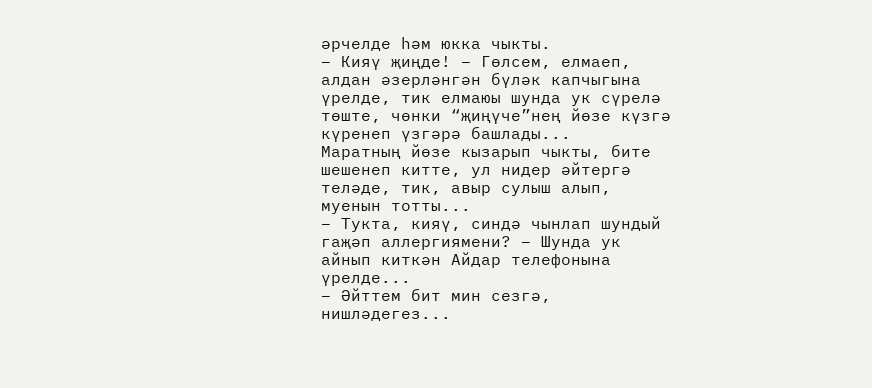әрчелде һәм юкка чыкты.
– Кияү җиңде! – Гөлсем, елмаеп, алдан әзерләнгән бүләк капчыгына үрелде, тик елмаюы шунда ук сүрелә төште, чөнки “җиңүче”нең йөзе күзгә күренеп үзгәрә башлады...
Маратның йөзе кызарып чыкты, бите шешенеп китте, ул нидер әйтергә теләде, тик, авыр сулыш алып, муенын тотты...
– Тукта, кияү, синдә чынлап шундый гаҗәп аллергиямени? – Шунда ук айнып киткән Айдар телефонына үрелде...
– Әйттем бит мин сезгә, нишләдегез...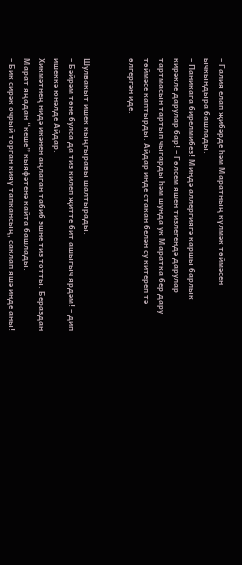– Галия елап җибәрде һәм Маратның күлмәк төймәсен ычкындыра башлады.
– Паникага бирелмибез! Миндә аллергиягә каршы барлык кирәкле дарулар бар! – Гөлсем яшен тизлегендә дарулар тартмасын тартып чыгарды һәм шунда ук Маратка бер дару төймәсе каптырды. Айдар инде стакан белән су китереп тә өлгергән иде.


Шулвакыт ишек кыңгыравы шалтырады.
– Бәйрәм төне булса да тиз килеп җитте бит ашыгыч ярдәм! – дип ишеккә юнәлде Айдар.
Хикмәтнең нидә икәнен аңлаган табиб эшне тиз тотты. Бераздан Марат яңадан “кеше” кыяфәтенә кайта башлады.
– Бик сирәк очрый торган кияү тапкансың, саклап яшә инде аны!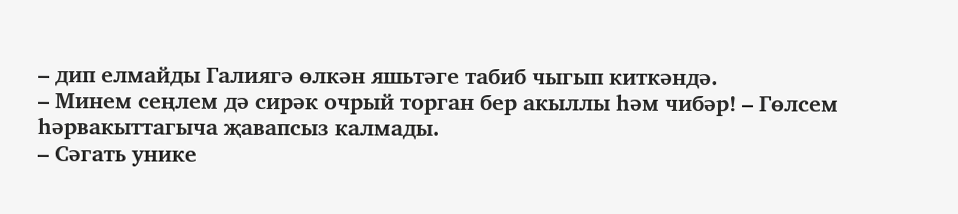– дип елмайды Галиягә өлкән яшьтәге табиб чыгып киткәндә.
– Минем сеңлем дә сирәк очрый торган бер акыллы һәм чибәр! – Гөлсем һәрвакыттагыча җавапсыз калмады.
– Сәгать унике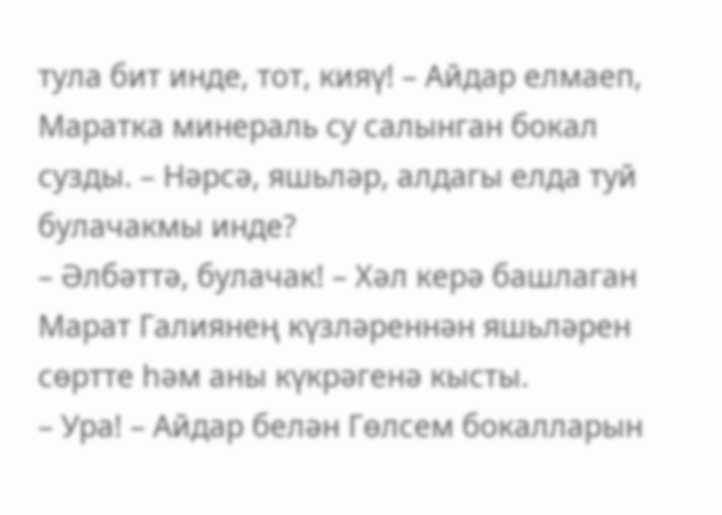тула бит инде, тот, кияү! – Айдар елмаеп, Маратка минераль су салынган бокал сузды. – Нәрсә, яшьләр, алдагы елда туй булачакмы инде?
– Әлбәттә, булачак! – Хәл керә башлаган Марат Галиянең күзләреннән яшьләрен сөртте һәм аны күкрәгенә кысты.
– Ура! – Айдар белән Гөлсем бокалларын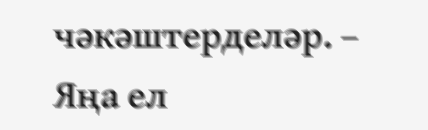чәкәштерделәр. – Яңа ел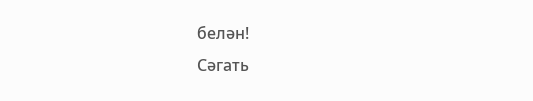белән!
Сәгать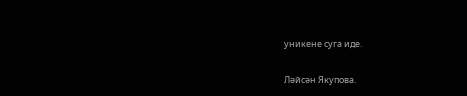уникене суга иде.

Ләйсән Якупова.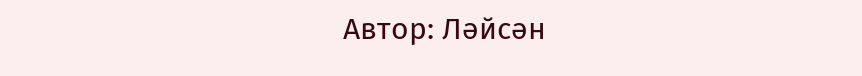Автор: Ләйсән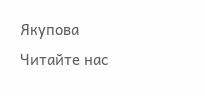Якупова
Читайте нас